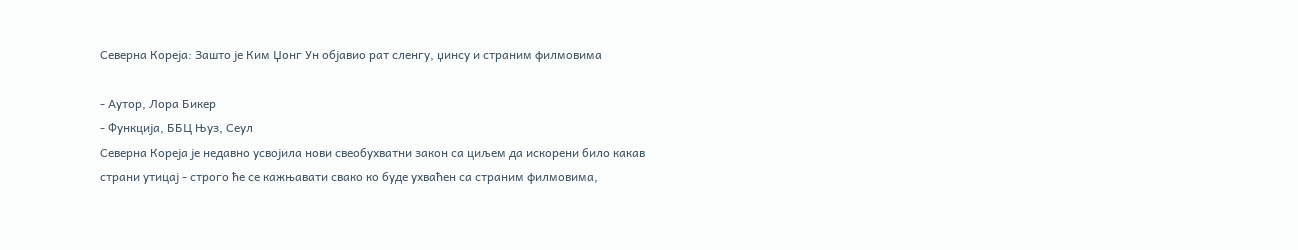Северна Кореја: Зашто је Ким Џонг Ун објавио рат сленгу, џинсу и страним филмовима

- Аутор, Лора Бикер
- Функција, ББЦ Њуз, Сеул
Северна Кореја је недавно усвојила нови свеобухватни закон са циљем да искорени било какав страни утицај - строго ће се кажњавати свако ко буде ухваћен са страним филмовима,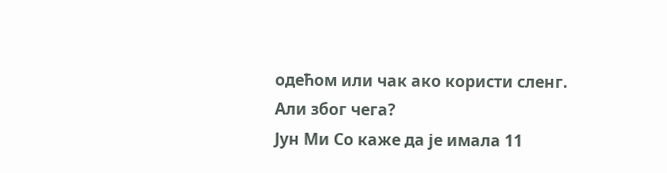одећом или чак ако користи сленг.
Али због чега?
Јун Ми Со каже да је имала 11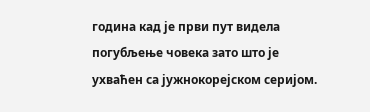година кад је први пут видела погубљење човека зато што је ухваћен са јужнокорејском серијом.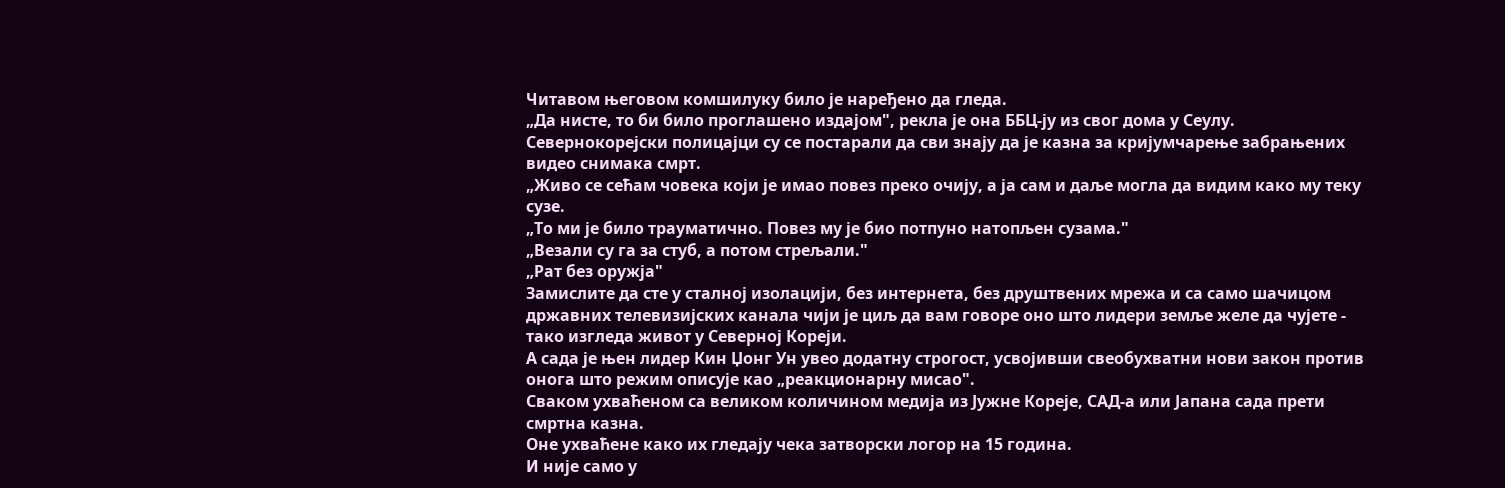Читавом његовом комшилуку било је наређено да гледа.
„Да нисте, то би било проглашено издајом", рекла је она ББЦ-ју из свог дома у Сеулу.
Севернокорејски полицајци су се постарали да сви знају да је казна за кријумчарење забрањених видео снимака смрт.
„Живо се сећам човека који је имао повез преко очију, а ја сам и даље могла да видим како му теку сузе.
„То ми је било трауматично. Повез му је био потпуно натопљен сузама."
„Везали су га за стуб, а потом стрељали."
„Рат без оружја"
Замислите да сте у сталној изолацији, без интернета, без друштвених мрежа и са само шачицом државних телевизијских канала чији је циљ да вам говоре оно што лидери земље желе да чујете - тако изгледа живот у Северној Кореји.
А сада је њен лидер Кин Џонг Ун увео додатну строгост, усвојивши свеобухватни нови закон против онога што режим описује као „реакционарну мисао".
Сваком ухваћеном са великом количином медија из Јужне Кореје, САД-а или Јапана сада прети смртна казна.
Оне ухваћене како их гледају чека затворски логор на 15 година.
И није само у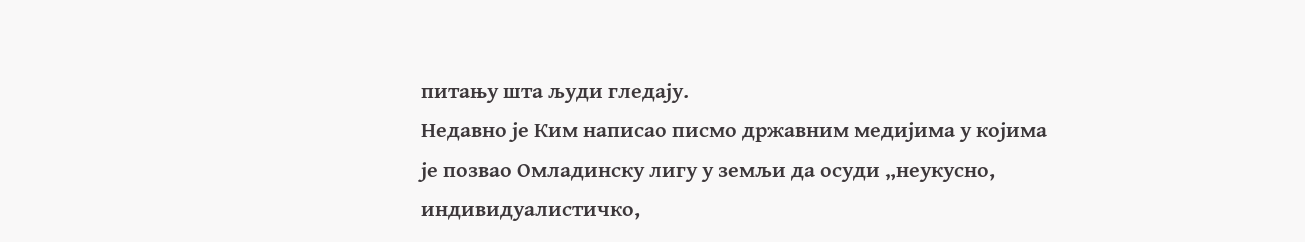питању шта људи гледају.
Недавно је Ким написао писмо државним медијима у којима је позвао Омладинску лигу у земљи да осуди „неукусно, индивидуалистичко,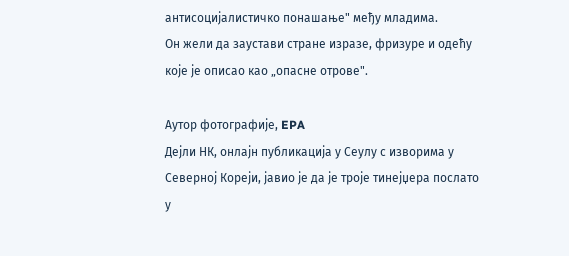антисоцијалистичко понашање" међу младима.
Он жели да заустави стране изразе, фризуре и одећу које је описао као „опасне отрове".

Аутор фотографије, EPA
Дејли НК, онлајн публикација у Сеулу с изворима у Северној Кореји, јавио је да је троје тинејџера послато у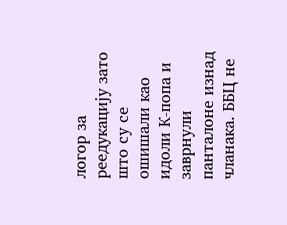логор за реедукацију зато што су се ошишали као идоли К-попа и заврнули панталоне изнад чланака. ББЦ не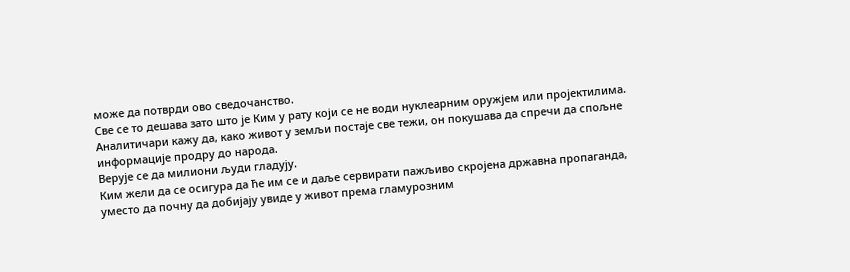може да потврди ово сведочанство.
Све се то дешава зато што је Ким у рату који се не води нуклеарним оружјем или пројектилима.
Аналитичари кажу да, како живот у земљи постаје све тежи, он покушава да спречи да спољне информације продру до народа.
Верује се да милиони људи гладују.
Ким жели да се осигура да ће им се и даље сервирати пажљиво скројена државна пропаганда, уместо да почну да добијају увиде у живот према гламурозним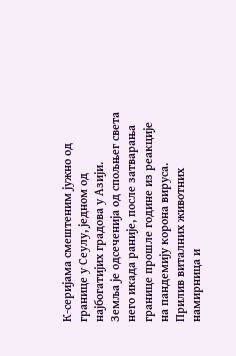К-серијама смештеним јужно од границе у Сеулу, једном од најбогатијих градова у Азији.
Земља је одсеченија од спољњег света него икада раније, после затварања границе прошле године из реакције на пандемију корона вируса.
Прилив виталних животних намирница и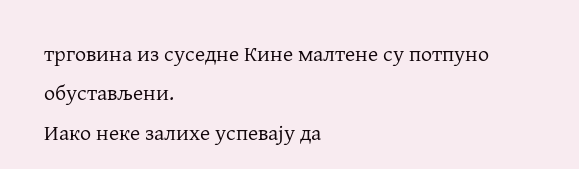трговина из суседне Кине малтене су потпуно обустављени.
Иако неке залихе успевају да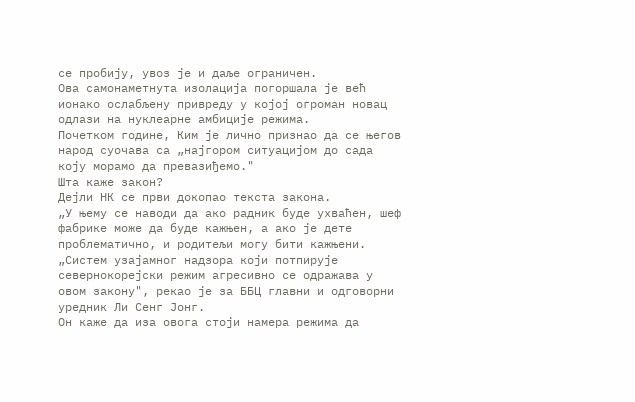се пробију, увоз је и даље ограничен.
Ова самонаметнута изолација погоршала је већ ионако ослабљену привреду у којој огроман новац одлази на нуклеарне амбиције режима.
Почетком године, Ким је лично признао да се његов народ суочава са „најгором ситуацијом до сада коју морамо да превазиђемо."
Шта каже закон?
Дејли НК се први докопао текста закона.
„У њему се наводи да ако радник буде ухваћен, шеф фабрике може да буде кажњен, а ако је дете проблематично, и родитељи могу бити кажњени.
„Систем узајамног надзора који потпирује севернокорејски режим агресивно се одражава у овом закону", рекао је за ББЦ главни и одговорни уредник Ли Сенг Јонг.
Он каже да иза овога стоји намера режима да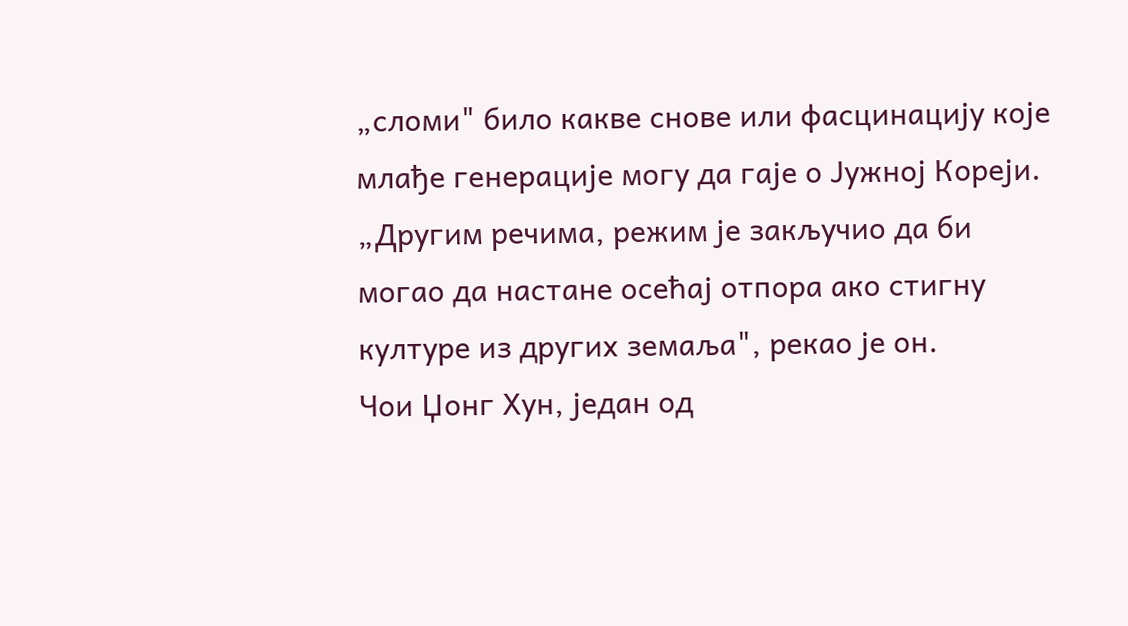„сломи" било какве снове или фасцинацију које млађе генерације могу да гаје о Јужној Кореји.
„Другим речима, режим је закључио да би могао да настане осећај отпора ако стигну културе из других земаља", рекао је он.
Чои Џонг Хун, један од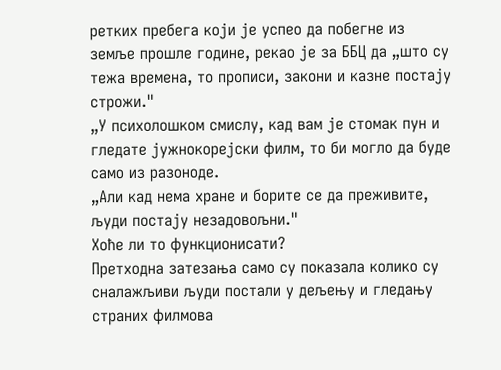ретких пребега који је успео да побегне из земље прошле године, рекао је за ББЦ да „што су тежа времена, то прописи, закони и казне постају строжи."
„У психолошком смислу, кад вам је стомак пун и гледате јужнокорејски филм, то би могло да буде само из разоноде.
„Али кад нема хране и борите се да преживите, људи постају незадовољни."
Хоће ли то функционисати?
Претходна затезања само су показала колико су сналажљиви људи постали у дељењу и гледању страних филмова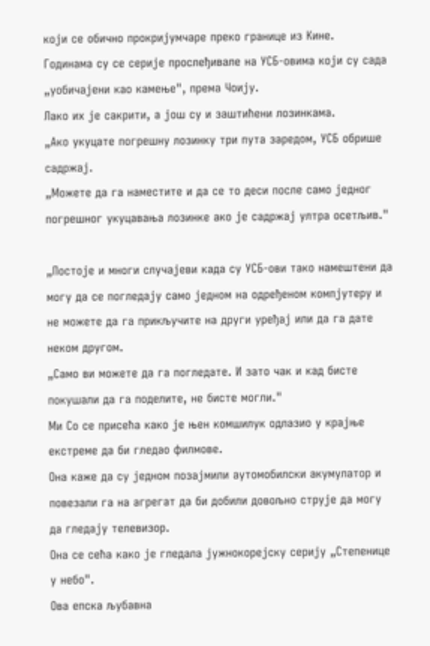који се обично прокријумчаре преко границе из Кине.
Годинама су се серије прослеђивале на УСБ-овима који су сада „уобичајени као камење", према Чоију.
Лако их је сакрити, а још су и заштићени лозинкама.
„Ако укуцате погрешну лозинку три пута заредом, УСБ обрише садржај.
„Можете да га наместите и да се то деси после само једног погрешног укуцавања лозинке ако је садржај ултра осетљив."

„Постоје и многи случајеви када су УСБ-ови тако намештени да могу да се погледају само једном на одређеном компјутеру и не можете да га прикључите на други уређај или да га дате неком другом.
„Само ви можете да га погледате. И зато чак и кад бисте покушали да га поделите, не бисте могли."
Ми Со се присећа како је њен комшилук одлазио у крајње екстреме да би гледао филмове.
Она каже да су једном позајмили аутомобилски акумулатор и повезали га на агрегат да би добили довољно струје да могу да гледају телевизор.
Она се сећа како је гледала јужнокорејску серију „Степенице у небо".
Ова епска љубавна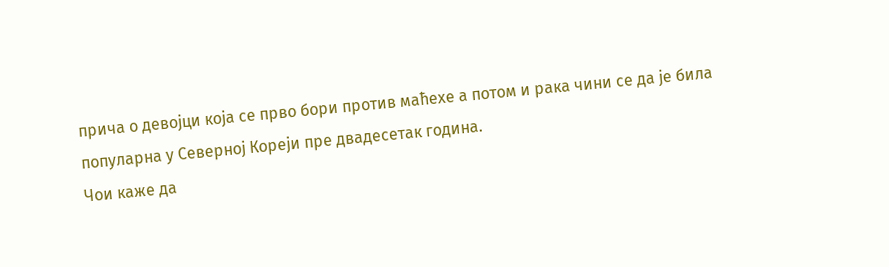прича о девојци која се прво бори против маћехе а потом и рака чини се да је била популарна у Северној Кореји пре двадесетак година.
Чои каже да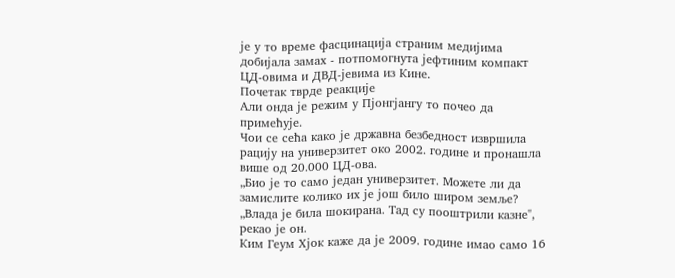је у то време фасцинација страним медијима добијала замах - потпомогнута јефтиним компакт ЦД-овима и ДВД-јевима из Кине.
Почетак тврде реакције
Али онда је режим у Пјонгјангу то почео да примећује.
Чои се сећа како је државна безбедност извршила рацију на универзитет око 2002. године и пронашла више од 20.000 ЦД-ова.
„Био је то само један универзитет. Можете ли да замислите колико их је још било широм земље?
„Влада је била шокирана. Тад су пооштрили казне", рекао је он.
Ким Геум Хјок каже да је 2009. године имао само 16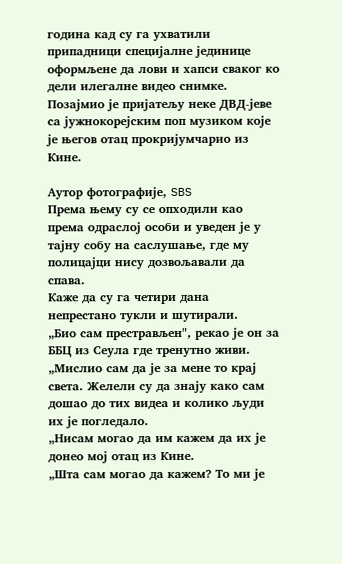година кад су га ухватили припадници специјалне јединице оформљене да лови и хапси сваког ко дели илегалне видео снимке.
Позајмио је пријатељу неке ДВД-јеве са јужнокорејским поп музиком које је његов отац прокријумчарио из Кине.

Аутор фотографије, SBS
Према њему су се опходили као према одраслој особи и уведен је у тајну собу на саслушање, где му полицајци нису дозвољавали да спава.
Каже да су га четири дана непрестано тукли и шутирали.
„Био сам престрављен", рекао је он за ББЦ из Сеула где тренутно живи.
„Мислио сам да је за мене то крај света. Желели су да знају како сам дошао до тих видеа и колико људи их је погледало.
„Нисам могао да им кажем да их је донео мој отац из Кине.
„Шта сам могао да кажем? То ми је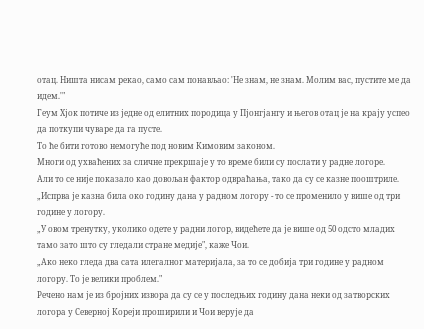отац. Ништа нисам рекао, само сам понављао: 'Не знам, не знам. Молим вас, пустите ме да идем.'"
Геум Хјок потиче из једне од елитних породица у Пјонгјангу и његов отац је на крају успео да поткупи чуваре да га пусте.
То ће бити готово немогуће под новим Кимовим законом.
Многи од ухваћених за сличне прекршаје у то време били су послати у радне логоре.
Али то се није показало као довољан фактор одвраћања, тако да су се казне пооштриле.
„Испрва је казна била око годину дана у радном логору - то се променило у више од три године у логору.
„У овом тренутку, уколико одете у радни логор, видећете да је више од 50 одсто младих тамо зато што су гледали стране медије", каже Чои.
„Ако неко гледа два сата илегалног материјала, за то се добија три године у радном логору. То је велики проблем."
Речено нам је из бројних извора да су се у последњих годину дана неки од затворских логора у Северној Кореји проширили и Чои верује да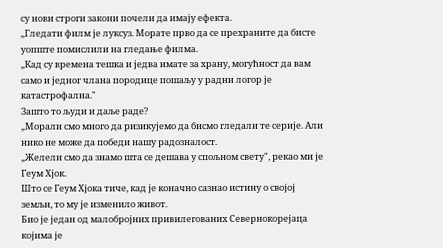су нови строги закони почели да имају ефекта.
„Гледати филм је луксуз. Морате прво да се прехраните да бисте уопште помислили на гледање филма.
„Кад су времена тешка и једва имате за храну, могућност да вам само и једног члана породице пошаљу у радни логор је катастрофална."
Зашто то људи и даље раде?
„Морали смо много да ризикујемо да бисмо гледали те серије. Али нико не може да победи нашу радозналост.
„Желели смо да знамо шта се дешава у спољном свету", рекао ми је Геум Хјок.
Што се Геум Хјока тиче, кад је коначно сазнао истину о својој земљи, то му је изменило живот.
Био је један од малобројних привилегованих Севернокорејаца којима је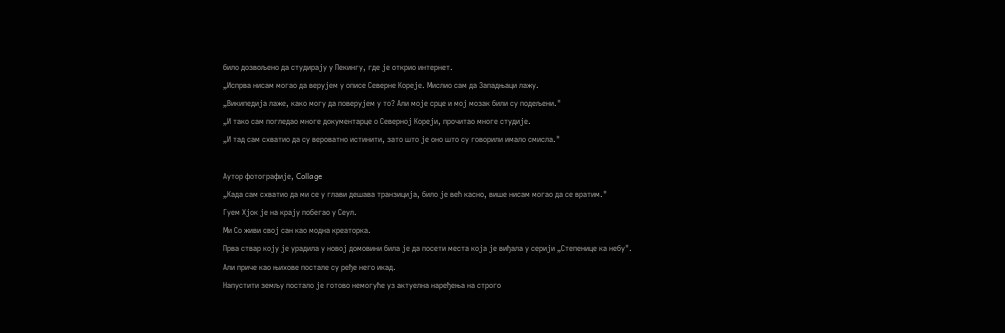било дозвољено да студирају у Пекингу, где је открио интернет.
„Испрва нисам могао да верујем у описе Северне Кореје. Мислио сам да Западњаци лажу.
„Википедија лаже, како могу да поверујем у то? Али моје срце и мој мозак били су подељени."
„И тако сам погледао многе документарце о Северној Кореји, прочитао многе студије.
„И тад сам схватио да су вероватно истинити, зато што је оно што су говорили имало смисла."

Аутор фотографије, Collage
„Када сам схватио да ми се у глави дешава транзиција, било је већ касно, више нисам могао да се вратим."
Гуем Хјок је на крају побегао у Сеул.
Ми Со живи свој сан као модна креаторка.
Прва ствар коју је урадила у новој домовини била је да посети места која је виђала у серији „Степенице ка небу".
Али приче као њихове постале су ређе него икад.
Напустити земљу постало је готово немогуће уз актуелна наређења на строго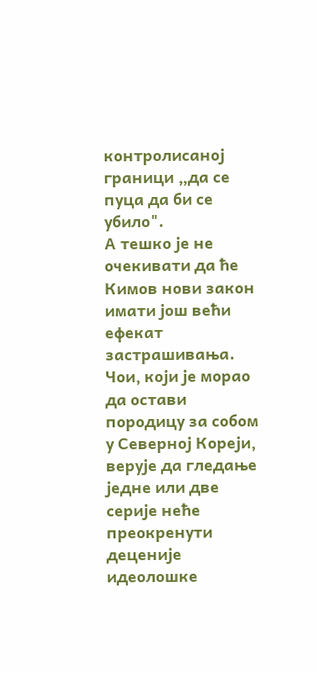контролисаној граници „да се пуца да би се убило".
А тешко је не очекивати да ће Кимов нови закон имати још већи ефекат застрашивања.
Чои, који је морао да остави породицу за собом у Северној Кореји, верује да гледање једне или две серије неће преокренути деценије идеолошке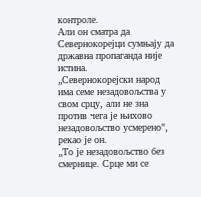контроле.
Али он сматра да Севернокорејци сумњају да државна пропаганда није истина.
„Севернокорејски народ има семе незадовољства у свом срцу, али не зна против чега је њихово незадовољство усмерено", рекао је он.
„То је незадовољство без смернице. Срце ми се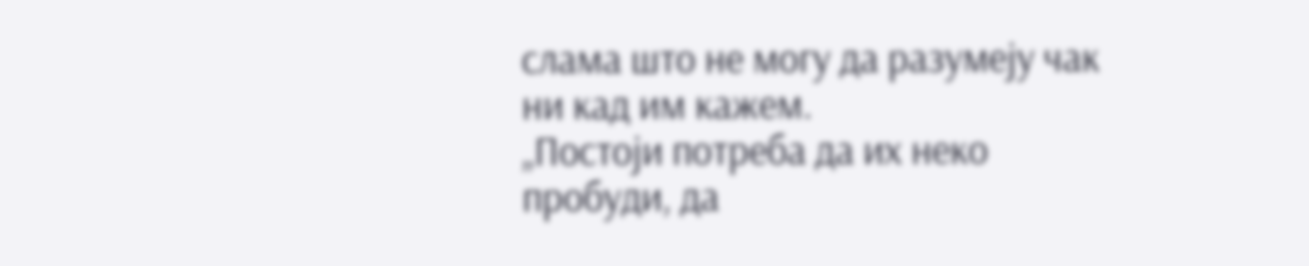слама што не могу да разумеју чак ни кад им кажем.
„Постоји потреба да их неко пробуди, да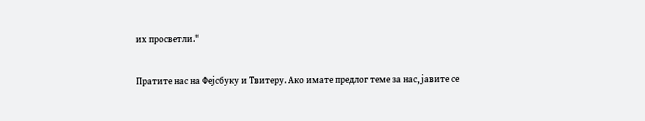их просветли."

Пратите нас на Фејсбуку и Твитеру. Ако имате предлог теме за нас, јавите се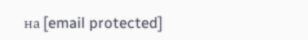на [email protected]